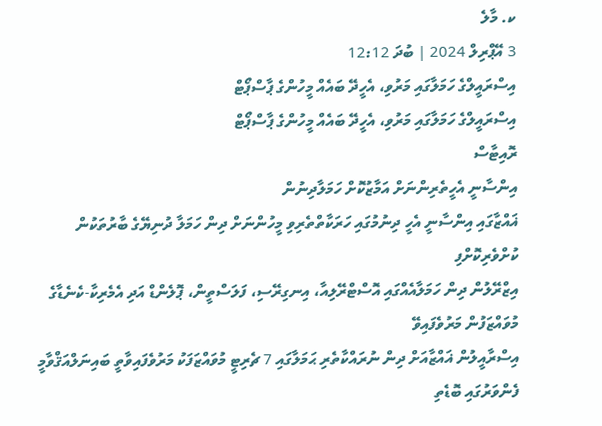ކ. މާލެ
3 އޭޕްރިލް 2024 | ބުދަ 12:12
އިސްރައީލްގެ ހަމަލާގައި މަރުވި، އެހީދޭ ބައެއް މީހުންގެ ޕާސްޕޯޓް
އިސްރައީލްގެ ހަމަލާގައި މަރުވި، އެހީދޭ ބައެއް މީހުންގެ ޕާސްޕޯޓް
ރޮއިޓާސް
އިންސާނީ އެހީތެރިންނަށް އަމާޒުކޮށް ހަމަލާދިނުން
ޣައްޒާގައި އިންސާނީ އެހީ ދިނުމުގައި ހަރަކާތްތެރިވި މީހުންނަށް ދިން ހަމަލާ ދުނިޔޭގެ ބާރުތަކުން ކުށްވެރިކޮށްފި
އިޒްރޭލުން ދިން ހަމަލާއެއްގައި އޮސްޓްރޭލިއާ، އިނގިރޭސި، ފަލަސްތީން، ޕޮލެންޑް އަދި އެމެރިކާ-ކެނެޑާގެ މުވައްޒަފުން މަރުވެފައިވޭ
އިސްރާއީލުން ޣައްޒާއަށް ދިން ނުރައްކާތެރި ޙަމަލާގައި 7 ޗެރިޓީ މުވައްޒަފަކު މަރުވެފައިވާތީ ބައިނަލްއަޤްވާމީ ފެންވަރުގައި ބޮޑެތި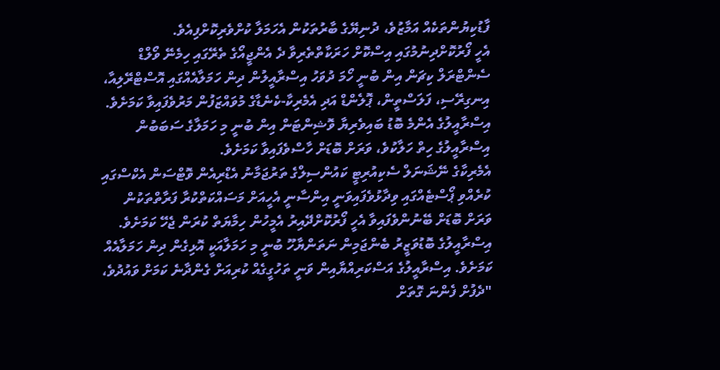ފާޑުކިޔުންތަކެއް އަމާޒުވެ، ދުނިޔޭގެ ބާރުތަކުން އެހަމަލާ ކުށްވެރިކޮށްފިއެވެ.
އެހީ ފޯރުކޮށްދިނުމުގައި އިސްކޮށް ހަރަކާތްތެރިވާ ދެ އެންޖީއޯގެ ތެރޭގައި ހިމެނޭ ވޯލްޑް ސެންޓްރަލް ކިޗަން އިން ބުނީ ހޯމަ ދުވަހު އިސްރާއީލުން ދިން ހަމަލާއެއްގައި އޮސްޓްރޭލިއާ، އިނގިރޭސި، ފަލަސްތީން، ޕޮލެންޑް އަދި އެމެރިކާ-ކެނެޑާގެ މުވައްޒަފުން މަރުވެފައިވާ ކަމަށެވެ.
އިސްރާއީލުގެ އެންމެ ބޮޑު ބައިވެރިޔާ ވޮޝިންޓަން އިން ބުނީ މި ހަމަލާގެ ސަބަބުން އިސްރާއީލުގެ ހިތް ހަލާކުވެ، ވަރަށް ބޮޑަށް ހާސްވެފައިވާ ކަމަށެވެ.
އެމެރިކާގެ ނޭޝަނަލް ސެކިއުރިޓީ ކައުންސިލްގެ ތަރުޖަމާނު އެޑްރިއެން ވޮޓްސަން އެކްސްގައި ކުރެއްވި ޕޯސްޓެއްގައި ވިދާޅުވެފައިވަނީ އިންސާނީ އެހީއަށް މަސައްކަތްކުރާ ފަރާތްތަކުން ވަރަށް ބޮޑަށް ބޭނުންވެފައިވާ އެހީ ފޯރުކޮށްދޭއިރު އެމީހުން ހިމާޔަތް ކުރަން ޖެހޭ ކަމަށެވެ.
އިސްރާއީލުގެ ބޮޑުވަޒީރު ބެންޖަމިން ނަތަންޔާހޫ ބުނީ މި ހަމަލާއަކީ އޮޅިގެން ދިން ހަމަލާއެއް ކަމަށެވެ. އިސްރާއީލުގެ އަސްކަރިއްޔާއިން ވަނީ ތަހުގީގެއް ކުރިއަށް ގެންދާނެ ކަމަށް ވައުދުވެ، "ދެފުށް ފެންނަ ގޮތަށް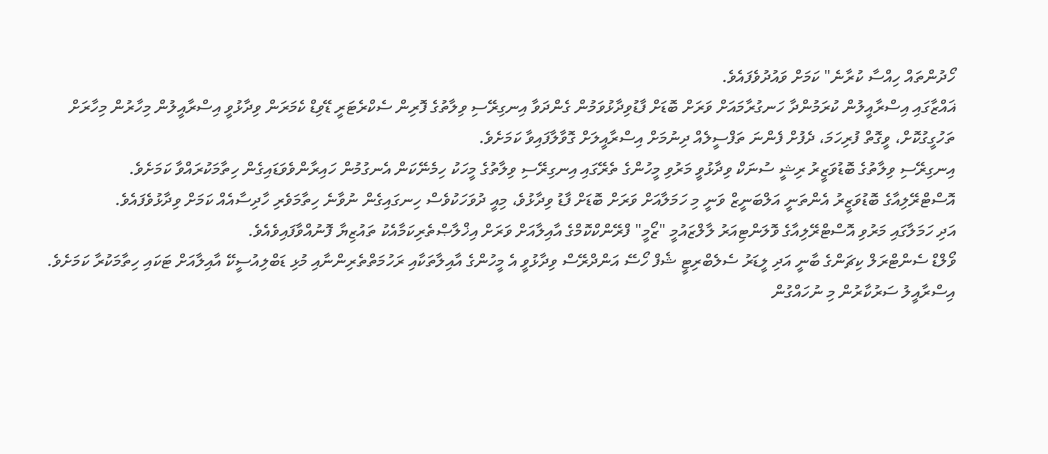ހޯދުންތައް ހިއްސާ ކުރާނެ" ކަމަށް ވައުދުވެފައެވެ.
ޣައްޒާގައި އިސްރާއީލުން ކުރަމުންދާ ހަނގުރާމައަށް ވަރަށް ބޮޑަށް ފާޑުވިދާޅުވަމުން ގެންދަވާ އިނގިރޭސި ވިލާތުގެ ފޮރިން ސެކްރެޓަރީ ޑޭވިޑް ކެމަރަން ވިދާޅުވީ އިސްރާއީލުން މިހާރުން މިހާރަށް ތަހުގީގުކޮށް، ވީގޮތް ފުރިހަމަ، ދެފުށް ފެންނަ ތަފްސީލެއް ދިނުމަށް އިސްރާއީލަށް ގޮވާލާފައިވާ ކަމަށެވެ.
އިނގިރޭސި ވިލާތުގެ ބޮޑުވަޒީރު ރިޝީ ސުނަކް ވިދާޅުވީ މަރުވި މީހުންގެ ތެރޭގައި އިނގިރޭސި ވިލާތުގެ މީހަކު ހިމެނޭކަން އެނގުމުން ހައިރާންވެވަޑައިގެން ހިތާމަކުރައްވާ ކަމަށެވެ.
އޮސްޓްރޭލިއާގެ ބޮޑުވަޒީރު އެންތަނީ އަލްބަނީޒް ވަނީ މި ހަމަލާއަށް ވަރަށް ބޮޑަށް ފާޑު ވިދާޅުވެ، މިއީ ދުވަހަކުވެސް ހިނގައިގެން ނުވާނެ ހިތާމަވެރި ހާދިސާއެއް ކަމަށް ވިދާޅުވެފައެވެ.
އަދި ހަމަލާގައި މަރުވި އޮސްޓްރޭލިއާގެ ވޮލަންޓިއަރު ލާލްޒައުމީ "ޒޯމީ" ފްރޭންކްކޮމްގެ އާއިލާއަށް ވަރަށް އިޚްލާޞްތެރިކަމާއެކު ތައުޒިޔާ ފޮނުއްވާފައިވެއެވެ.
ވޯލްޑް ސެންޓްރަލް ކިޗަންގެ ބާނީ އަދި ލީޑަރު ސެލެބްރިޓީ ޝެފް ހޯސޭ އަންދްރޭސް ވިދާޅުވީ އެ މީހުންގެ އާއިލާތަކާއި ރަހުމަތްތެރިންނާއި މުޅި ޑަބްލިއުސީކޭ އާއިލާއަށް ޓަކައި ހިތާމަކުރާ ކަމަށެވެ.
އިސްރާއީލު ސަރުކާރުން މި ނުހައްގުން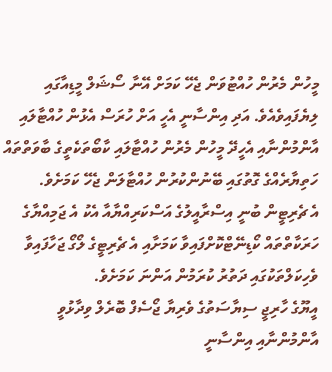މީހުން މެރުން ހުއްޓުވަން ޖެހޭ ކަމަށް އޭނާ ސޯޝަލް މީޑިއާގައި ލިޔެފައިވެއެވެ. އަދި އިންސާނީ އެހީ އަށް ހުރަސް އެޅުން ހުއްޓާލައި އާންމުންނާއި އެހީދޭ މީހުން މެރުން ހުއްޓާލައި ކާބޯތަކެތީގެ ބާވަތްތައް ހަތިޔާރެއްގެ ގޮތުގައި ބޭނުންކުރުން ހުއްޓާލަން ޖެހޭ ކަމަށެވެ.
އެ ޗެރިޓީން ބުނީ އިސްރާއީލުގެ އަސްކަރިއްޔާއާ އެކު އެ ޖަމިއްޔާގެ ހަރަކާތްތައް ކޯޑިނޭޓްކޮށްފައިވާ ކަމަށާއި އެ ޗެރިޓީގެ ލޯގޯ ޖަހާފައިވާ ވެހިކަލްތަކުގައި ދަތުރު ކުރަމުން އަންނަ ކަމަށެވެ.
އީޔޫގެ ހާރިޖީ ސިޔާސަތުގެ ވެރިޔާ ޖޯސެފް ބޮރެލް ވިދާޅުވީ އާންމުންނާއި އިންސާނީ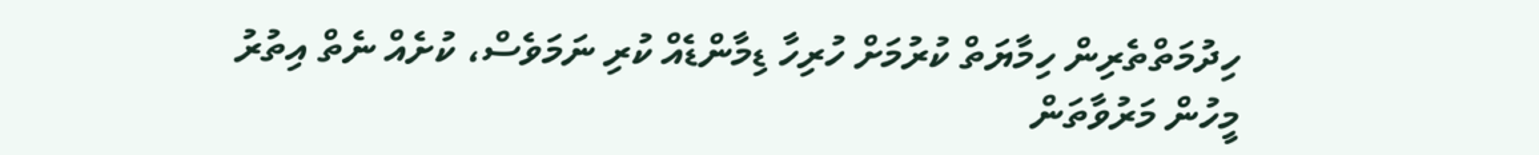ހިދުމަތްތެރިން ހިމާޔަތް ކުރުމަށް ހުރިހާ ޑިމާންޑެއް ކުރި ނަމަވެސް، ކުށެއް ނެތް އިތުރު މީހުން މަރުވާތަން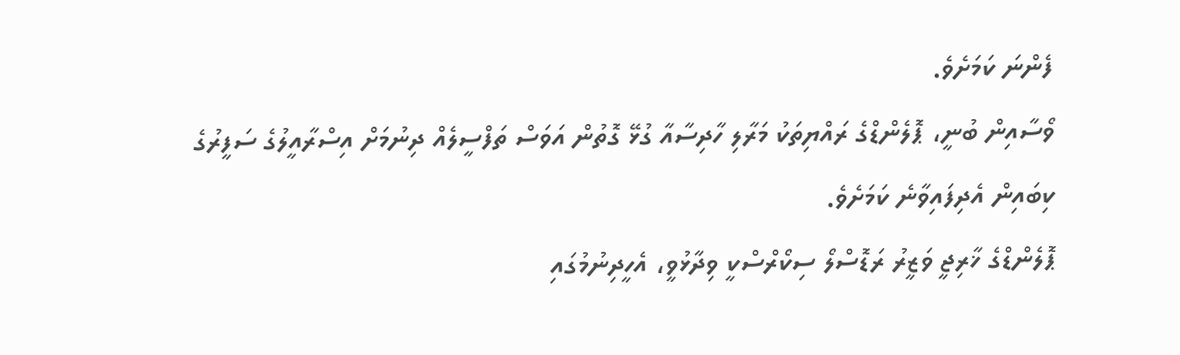ފެންނަ ކަމަށެވެ.
ވޯސާއިން ބުނީ، ޕޮލެންޑްގެ ރައްޔިތަކު މަރާލި ހާދިސާއާ ގުޅޭ ގޮތުން އަވަސް ތަފްސީލެއް ދިނުމަށް އިސްރާއީލުގެ ސަފީރުގެ ކިބައިން އެދިފައިވާނެ ކަމަށެވެ.
ޕޮލެންޑްގެ ޚާރިޖީ ވަޒީރު ރަޑޮސްލޯ ސިކޯރްސްކީ ވިދާޅުވީ، އެހީދިނުމުގައި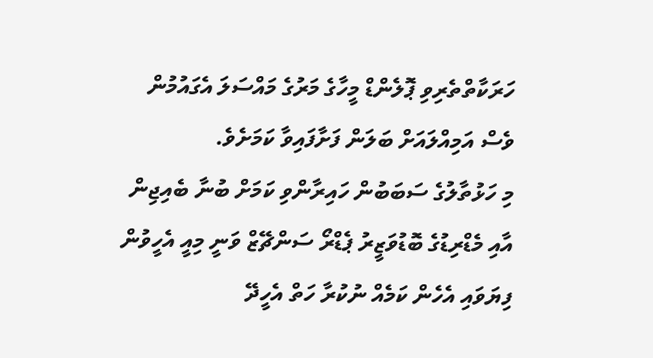ހަރަކާތްތެރިވި ޕޮލެންޑް މީހާގެ މަރުގެ މައްސަލަ އެގައުމުން ވެސް އަމިއްލައަށް ބަލަން ފަށާފައިވާ ކަމަށެވެ.
މި ހަޅުތާލުގެ ސަބަބުން ހައިރާންވި ކަމަށް ބުނާ ބެއިޖިން އާއި މެޑްރިޑުގެ ބޮޑުވަޒީރު ޕެޑްރޯ ސަންޗޭޒް ވަނީ މިއީ އެހީވުން ފިޔަވައި އެހެން ކަމެއް ނުކުރާ ހަތް އެހީދޭ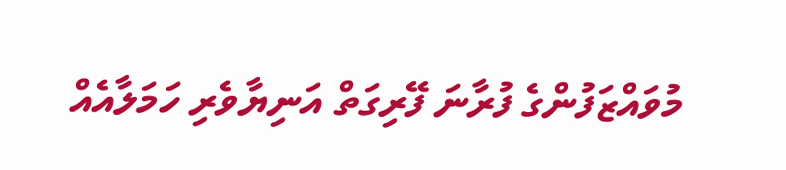މުވައްޒަފުންގެ ފުރާނަ ފޭރިގަތް އަނިޔާވެރި ހަމަލާއެއް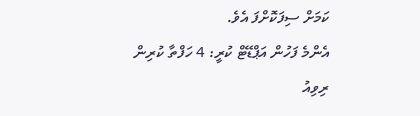ކަމަށް ސިފަކޮށްފަ އެވެ.
އެންމެ ފަހުން އަޕްޑޭޓް ކުރީ: 4 ހަފްތާ ކުރިން
ރިވިއު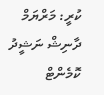ކުރީ: މަރްޔަމް ދާނިޝް ނަޝީދު
ކޮމެންޓް